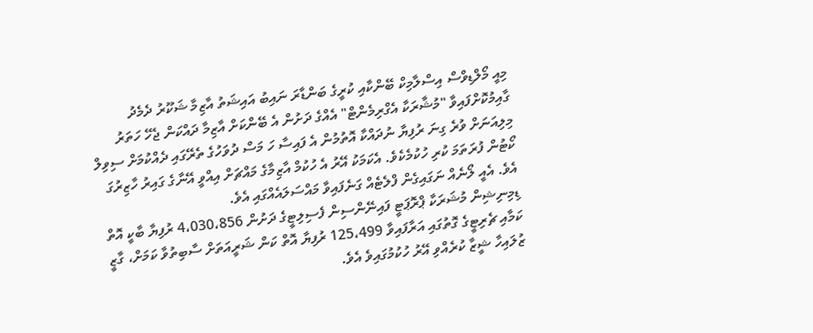މިއީ މޯލްޑިވްސް އިސްލާމިކް ބޭންކާއި ކުރީގެ ބަންޑާރަ ނައިބު އައިޝަތު އާޒިމާ ޝަކޫރު ދެމެދު ގާއިމުކޮށްފައިވާ "މުޝާރަކާ އެގްރިމެންޓް" އެއްގެ ދަށުން އެ ބޭންކަށް އާޒިމާ ދައްކަން ޖެހޭ ހަތަރު މިލިއަނަށް ވުރެ ގިނަ ރުފިޔާ ނުދައްކާ އޮތުމުން އެ ފައިސާ ހަ މަސް ދުވަހުގެ ތެރޭގައި ދެއްކުމަށް ސިވިލް ކޯޓުން ފުރަތަމަ ކުރި ހުކުމެކެވެ. އެކަމަކު އޭރު އެ ހުކުމް އާޒިމާގެ މައްޗަށް އިއްވީ އޭނާގެ ގައިރު ހާޒިރުގަ އެވެ. އެއީ ލޯނެއް ނަގައިގެން ފްލެޓެއް ގަނެފައިވާ މައްސަލައެއްގައި އެވެ.
ޑިމިނިޝިން މުޝަރަކާ ޕްރޮޕަޓީ ފައިނޭންސިން ފެސިލިޓީގެ ދަށުން 4،030،856 ރުފިޔާ ބާކީ އޮތް ކަމާއި ޗެރިޓީގެ ގޮތުގައި އަރާފައިވާ 125،499 ރުފިޔާ އޮތް ކަން ޝަރީއަތަށް ސާބިތުވާ ކަމަށް، ގާޒީ ޒުލައިހާ ޝީޒާ ކުރެއްވި އޭރު ހުކުމުގައިވެ އެވެ.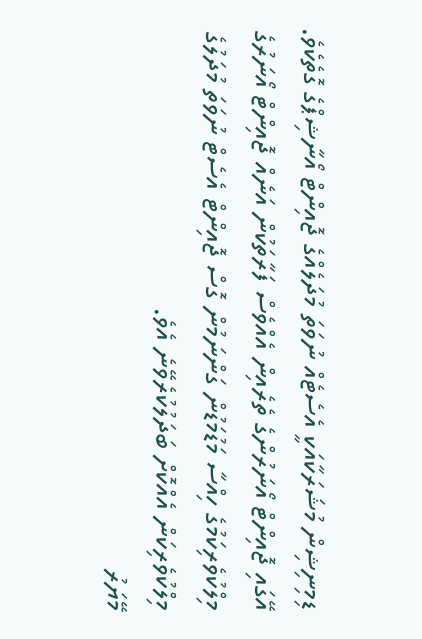ޑިމިނިޝިން މުޝަރަކާއަކީ އެސެޓެއް ނުވަތަ މުދަލެއްގެ ޖޮއިންޓް އޯނާޝިޕްގެ ގޮތެކެވެ. އޭގައި ޖޮއިންޓް އޯނަރުންގެ ތެރެއިން އެއްވެސް ފަރާތަކުން އަނެއް ޖޮއިންޓް އޯނަރުގެ މިލްކުވެރިކަމުގެ ހިއްސާ މަޑުމަޑުން ގަންނަމުން ގޮސް ޖޮއިންޓް އެސެޓް ނުވަތަ މުދަލުގެ މިލްކުވެރިކަން އެއްކޮށް ބަދަލުކުރެވޭނެ އެވެ.
މޭޔަރު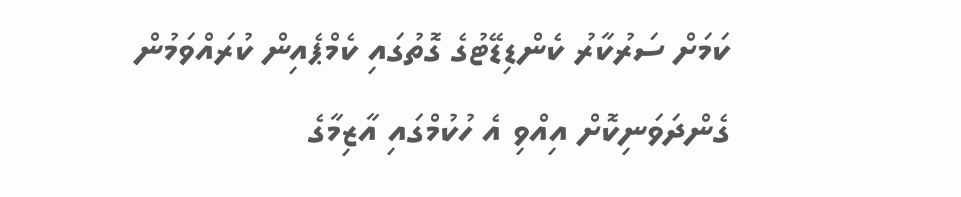ކަމަށް ސަރުކާރު ކެންޑިޑޭޓުގެ ގޮތުގައި ކެމްޕެއިން ކުރައްވަމުން ގެންދަވަނިކޮށް އިއްވި އެ ހުކުމްގައި އާޒިމާގެ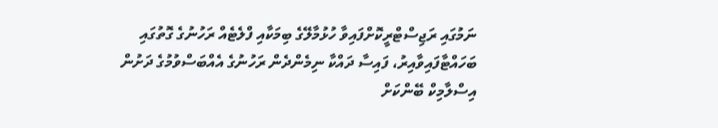ނަމުގައި ރަޖިސްޓްރީކޮށްފައިވާ ހުޅުމާލޭގެ ބިމަކާއި ފްލެޓެއް ރަހުނުގެ ގޮތުގައި ބަހައްޓާފައިވާއިރު، ފައިސާ ދައްކާ ނިމެންދެން ރަހުނުގެ އެއްބަސްވުމުގެ ދަށުން އިސްލާމިކް ބޭންކަށް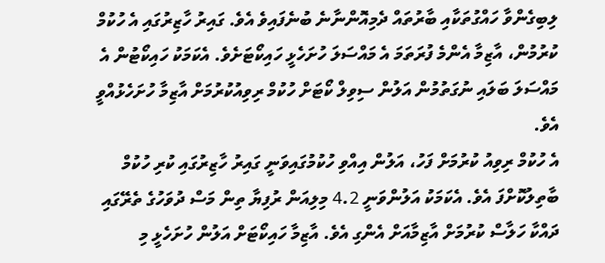ލިބިގެންވާ ހައްގުތަކާއި ބާރުތައް ދެމިއޮންނާނެ ބުނެފައިވެ އެވެ. ގައިރު ހާޒިރުގައި އެ ހުކުމް ކުރުމުން، އާޒިމާ އެންމެ ފުރަތަމަ އެ މައްސަލަ ހުށަހެޅީ ހައިކޯޓަށެވެ. އެކަމަކު ހައިކޯޓުން އެ މައްސަލަ ބަލައި ނުގަތުމުން އަލުން ސިވިލް ކޯޓަށް ހުކުމް ރިވިއުކުރުމަށް އާޒިމާ ހުށަހެޅުއްވީ އެވެ.
އެ ހުކުމް ރިވިއު ކުރުމަށް ފަހު، އަލުން އިއްވި ހުކުމުގައިވަނީ ގައިރު ހާޒިރުގައި ކުރި ހުކުމް ބާތިލުކޮށްފަ އެވެ. އެކަމަކު އަލުންވަނީ 4.2 މިލިއަން ރުފިޔާ ތިން މަސް ދުވަހުގެ ތެރޭގައި ދައްކާ ހަލާސް ކުރުމަށް އާޒިމާއަށް އެންގި އެވެ. އާޒިމާ ހައިކޯޓަށް އަލުން ހުށަހެޅީ މި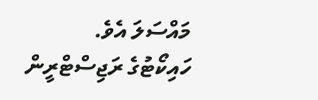މައްސަލަ އެވެ.
ހައިކޯޓުގެ ރަޖިސްޓްރީން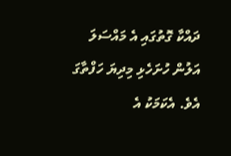ދައްކާ ގޮތުގައި އެ މައްސަލަ އަލުން ހުށަހެޅި މިދިޔަ ހަފްތާގަ އެވެ. އެކަމަކު އެ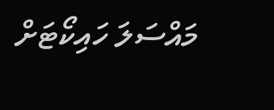މައްސަލަ ހައިކޯޓަށް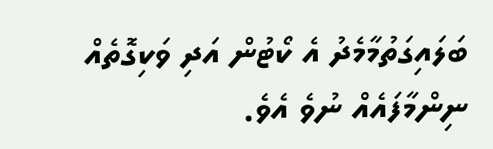ބަލައިގަތުމާމެދު އެ ކޯޓުން އަދި ވަކިގޮތެއް ނިންމާފައެއް ނުވެ އެވެ.